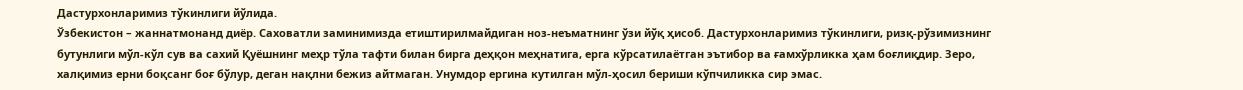Дастурхонларимиз тўкинлиги йўлида.
Ўзбекистон – жаннатмонанд диёр. Саховатли заминимизда етиштирилмайдиган ноз-неъматнинг ўзи йўқ ҳисоб. Дастурхонларимиз тўкинлиги, ризқ-рўзимизнинг бутунлиги мўл-кўл сув ва сахий Қуёшнинг меҳр тўла тафти билан бирга деҳқон меҳнатига, ерга кўрсатилаётган эътибор ва ғамхўрликка ҳам боғлиқдир. Зеро, халқимиз ерни боқсанг боғ бўлур, деган нақлни бежиз айтмаган. Унумдор ергина кутилган мўл-ҳосил бериши кўпчиликка сир эмас.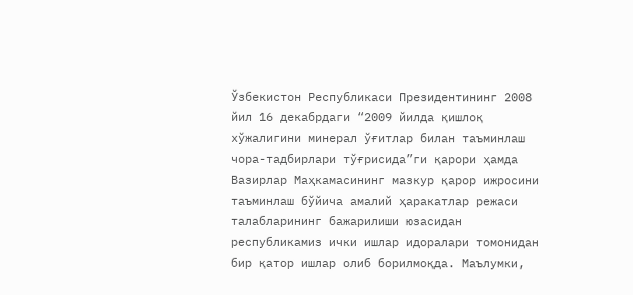Ўзбекистон Республикаси Президентининг 2008 йил 16 декабрдаги “2009 йилда қишлоқ хўжалигини минерал ўғитлар билан таъминлаш чора-тадбирлари тўғрисида”ги қарори ҳамда Вазирлар Маҳкамасининг мазкур қарор ижросини таъминлаш бўйича амалий ҳаракатлар режаси талабларининг бажарилиши юзасидан республикамиз ички ишлар идоралари томонидан бир қатор ишлар олиб борилмоқда. Маълумки,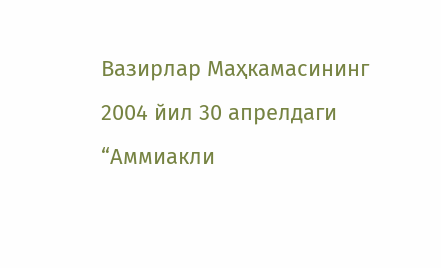Вазирлар Маҳкамасининг 2004 йил 30 апрелдаги “Аммиакли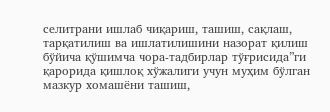селитрани ишлаб чиқариш, ташиш, сақлаш, тарқатилиш ва ишлатилишини назорат қилиш бўйича қўшимча чора-тадбирлар тўғрисида”ги қарорида қишлоқ хўжалиги учун муҳим бўлган мазкур хомашёни ташиш,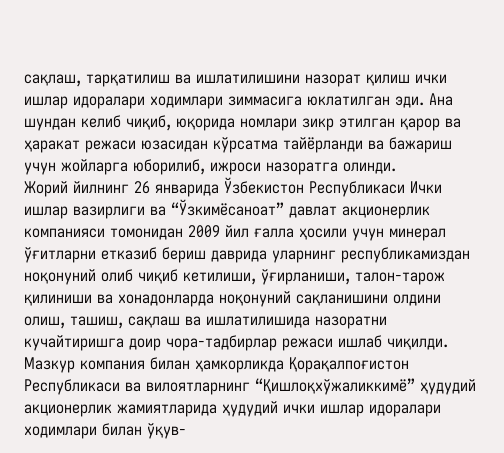сақлаш, тарқатилиш ва ишлатилишини назорат қилиш ички ишлар идоралари ходимлари зиммасига юклатилган эди. Ана шундан келиб чиқиб, юқорида номлари зикр этилган қарор ва ҳаракат режаси юзасидан кўрсатма тайёрланди ва бажариш учун жойларга юборилиб, ижроси назоратга олинди.
Жорий йилнинг 26 январида Ўзбекистон Республикаси Ички ишлар вазирлиги ва “Ўзкимёсаноат” давлат акционерлик компанияси томонидан 2009 йил ғалла ҳосили учун минерал ўғитларни етказиб бериш даврида уларнинг республикамиздан ноқонуний олиб чиқиб кетилиши, ўғирланиши, талон-тарож қилиниши ва хонадонларда ноқонуний сақланишини олдини олиш, ташиш, сақлаш ва ишлатилишида назоратни кучайтиришга доир чора-тадбирлар режаси ишлаб чиқилди. Мазкур компания билан ҳамкорликда Қорақалпоғистон Республикаси ва вилоятларнинг “Қишлоқхўжаликкимё” ҳудудий акционерлик жамиятларида ҳудудий ички ишлар идоралари ходимлари билан ўқув-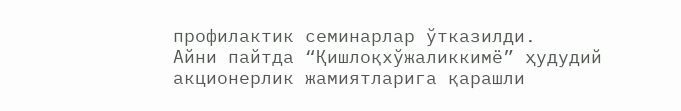профилактик семинарлар ўтказилди.
Айни пайтда “Қишлоқхўжаликкимё” ҳудудий акционерлик жамиятларига қарашли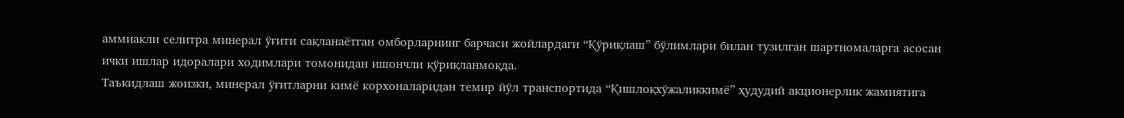аммиакли селитра минерал ўғити сақланаётган омборларнинг барчаси жойлардаги “Қўриқлаш” бўлимлари билан тузилган шартномаларга асосан ички ишлар идоралари ходимлари томонидан ишончли қўриқланмоқда.
Таъкидлаш жоизки, минерал ўғитларни кимё корхоналаридан темир йўл транспортида “Қишлоқхўжаликкимё” ҳудудий акционерлик жамиятига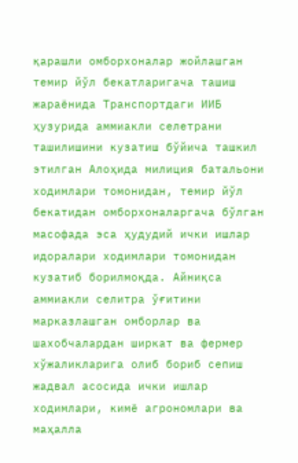қарашли омборхоналар жойлашган темир йўл бекатларигача ташиш жараёнида Транспортдаги ИИБ ҳузурида аммиакли селетрани ташилишини кузатиш бўйича ташкил этилган Алоҳида милиция батальони ходимлари томонидан, темир йўл бекатидан омборхоналаргача бўлган масофада эса ҳудудий ички ишлар идоралари ходимлари томонидан кузатиб борилмоқда. Айниқса аммиакли селитра ўғитини марказлашган омборлар ва шахобчалардан ширкат ва фермер хўжаликларига олиб бориб сепиш жадвал асосида ички ишлар ходимлари, кимё агрономлари ва маҳалла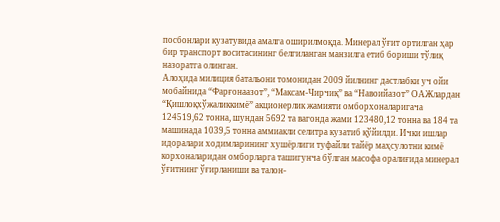посбонлари кузатувида амалга оширилмоқда. Минерал ўғит ортилган ҳар бир транспорт воситасининг белгиланган манзилга етиб бориши тўлиқ назоратга олинган.
Алоҳида милиция батальони томонидан 2009 йилнинг дастлабки уч ойи мобайнида “Фарғонаазот”, “Максам-Чирчиқ” ва “Навоийазот” ОАЖлардан “Қишлоқхўжаликкимё” акционерлик жамияти омборхоналаригача 124519,62 тонна, шундан 5692 та вагонда жами 123480,12 тонна ва 184 та машинада 1039,5 тонна аммиакли селитра кузатиб қўйилди. Ички ишлар идоралари ходимларининг хушёрлиги туфайли тайёр маҳсулотни кимё корхоналаридан омборларга ташигунча бўлган масофа оралиғида минерал ўғитнинг ўғирланиши ва талон-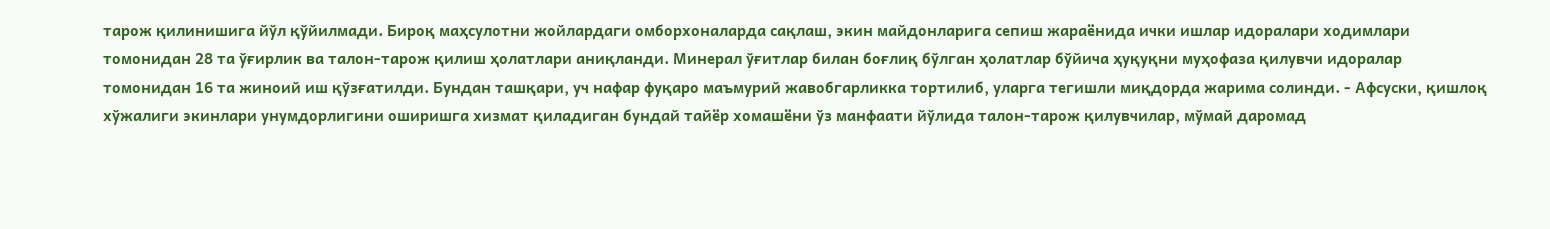тарож қилинишига йўл қўйилмади. Бироқ маҳсулотни жойлардаги омборхоналарда сақлаш, экин майдонларига сепиш жараёнида ички ишлар идоралари ходимлари томонидан 28 та ўғирлик ва талон-тарож қилиш ҳолатлари аниқланди. Минерал ўғитлар билан боғлиқ бўлган ҳолатлар бўйича ҳуқуқни муҳофаза қилувчи идоралар томонидан 16 та жиноий иш қўзғатилди. Бундан ташқари, уч нафар фуқаро маъмурий жавобгарликка тортилиб, уларга тегишли миқдорда жарима солинди. - Афсуски, қишлоқ хўжалиги экинлари унумдорлигини оширишга хизмат қиладиган бундай тайёр хомашёни ўз манфаати йўлида талон-тарож қилувчилар, мўмай даромад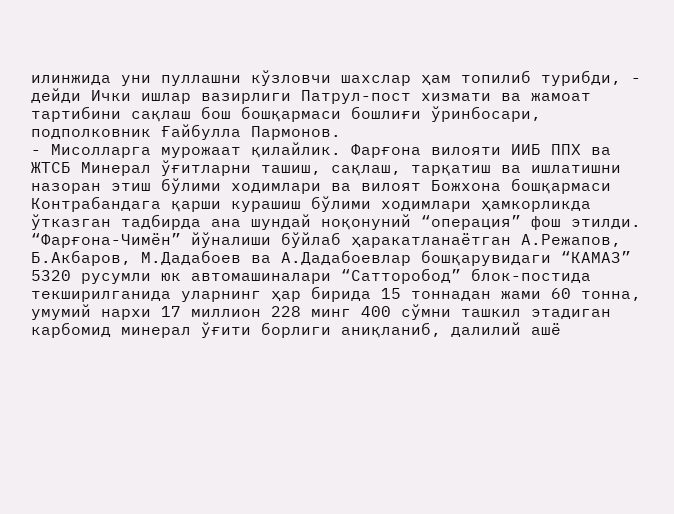илинжида уни пуллашни кўзловчи шахслар ҳам топилиб турибди, - дейди Ички ишлар вазирлиги Патрул-пост хизмати ва жамоат тартибини сақлаш бош бошқармаси бошлиғи ўринбосари, подполковник Ғайбулла Пармонов.
- Мисолларга мурожаат қилайлик. Фарғона вилояти ИИБ ППХ ва ЖТСБ Минерал ўғитларни ташиш, сақлаш, тарқатиш ва ишлатишни назоран этиш бўлими ходимлари ва вилоят Божхона бошқармаси Контрабандага қарши курашиш бўлими ходимлари ҳамкорликда ўтказган тадбирда ана шундай ноқонуний “операция” фош этилди. “Фарғона-Чимён” йўналиши бўйлаб ҳаракатланаётган А.Режапов, Б.Акбаров, М.Дадабоев ва А.Дадабоевлар бошқарувидаги “КАМАЗ” 5320 русумли юк автомашиналари “Сатторобод” блок-постида текширилганида уларнинг ҳар бирида 15 тоннадан жами 60 тонна, умумий нархи 17 миллион 228 минг 400 сўмни ташкил этадиган карбомид минерал ўғити борлиги аниқланиб, далилий ашё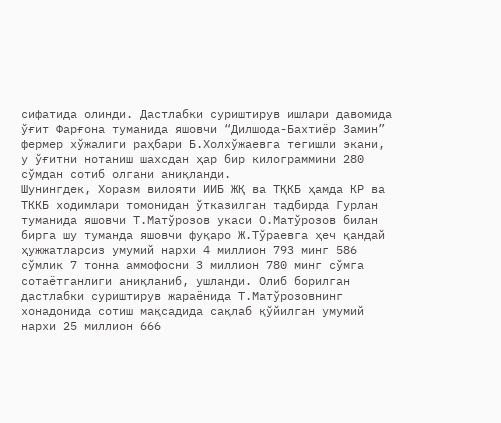сифатида олинди. Дастлабки суриштирув ишлари давомида ўғит Фарғона туманида яшовчи “Дилшода-Бахтиёр Замин” фермер хўжалиги раҳбари Б.Холхўжаевга тегишли экани, у ўғитни нотаниш шахсдан ҳар бир килограммини 280 сўмдан сотиб олгани аниқланди.
Шунингдек, Хоразм вилояти ИИБ ЖҚ ва ТҚКБ ҳамда КР ва ТККБ ходимлари томонидан ўтказилган тадбирда Гурлан туманида яшовчи Т.Матўрозов укаси О.Матўрозов билан бирга шу туманда яшовчи фуқаро Ж.Тўраевга ҳеч қандай ҳужжатларсиз умумий нархи 4 миллион 793 минг 586 сўмлик 7 тонна аммофосни 3 миллион 780 минг сўмга сотаётганлиги аниқланиб, ушланди. Олиб борилган дастлабки суриштирув жараёнида Т.Матўрозовнинг хонадонида сотиш мақсадида сақлаб қўйилган умумий нархи 25 миллион 666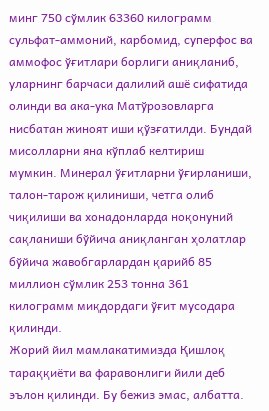минг 750 сўмлик 63360 килограмм сульфат-аммоний, карбомид, суперфос ва аммофос ўғитлари борлиги аниқланиб, уларнинг барчаси далилий ашё сифатида олинди ва ака-ука Матўрозовларга нисбатан жиноят иши қўзғатилди. Бундай мисолларни яна кўплаб келтириш мумкин. Минерал ўғитларни ўғирланиши, талон-тарож қилиниши, четга олиб чиқилиши ва хонадонларда ноқонуний сақланиши бўйича аниқланган ҳолатлар бўйича жавобгарлардан қарийб 85 миллион сўмлик 253 тонна 361 килограмм миқдордаги ўғит мусодара қилинди.
Жорий йил мамлакатимизда Қишлоқ тараққиёти ва фаравонлиги йили деб эълон қилинди. Бу бежиз эмас, албатта.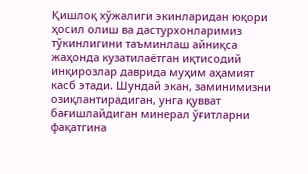Қишлоқ хўжалиги экинларидан юқори ҳосил олиш ва дастурхонларимиз тўкинлигини таъминлаш айниқса жаҳонда кузатилаётган иқтисодий инқирозлар даврида муҳим аҳамият касб этади. Шундай экан, заминимизни озиқлантирадиган, унга қувват бағишлайдиган минерал ўғитларни фақатгина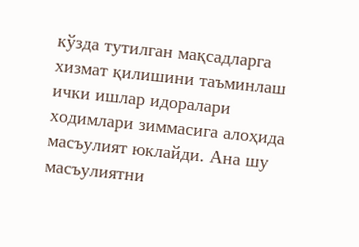кўзда тутилган мақсадларга хизмат қилишини таъминлаш ички ишлар идоралари ходимлари зиммасига алоҳида масъулият юклайди. Ана шу масъулиятни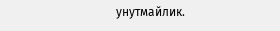унутмайлик.